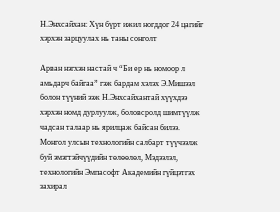Н.Энхсайхан: Хүн бүрт ижил ногддог 24 цагийг хэрхэн зарцуулах нь таны сонголт

Арван нэгхэн настай ч “Би ер нь номоор л амьдарч байгаа” гэж бардам хэлэх Э.Мишээл болон түүний ээж Н.Энхсайхантай хүүхдээ хэрхэн номд дурлуулж, боловсролд шимтүүлж чадсан талаар нь ярилцаж байсан билээ.
Монгол улсын технологийн салбарт түүчээлж буй эмэгтэйчүүдийн төлөөлөл, Мэдээлэл, технологийн Эмпасофт Академийн гүйцэтгэх захирал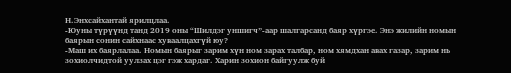Н.Энхсайхантай ярилцлаа.
-Юуны түрүүнд танд 2019 оны “Шилдэг уншигч”-аар шалгарсанд баяр хүргэе. Энэ жилийн номын баярын сонин сайхнаас хуваалцахгүй юу?
-Маш их баярлалаа. Номын баярыг зарим хүн ном зарах талбар, ном хямдхан авах газар, зарим нь зохиолчидтой уулзах цэг гэж хардаг. Харин зохион байгуулж буй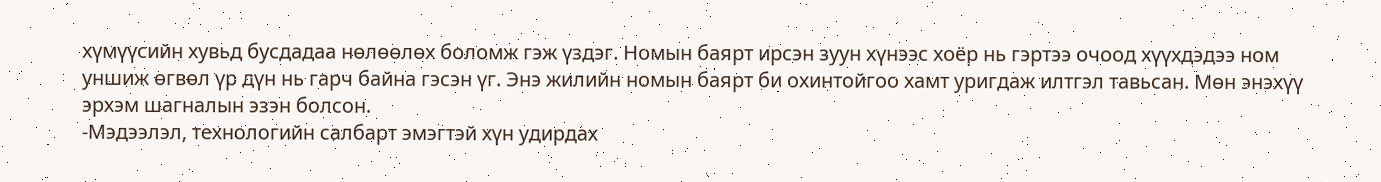хүмүүсийн хувьд бусдадаа нөлөөлөх боломж гэж үздэг. Номын баярт ирсэн зуун хүнээс хоёр нь гэртээ очоод хүүхдэдээ ном уншиж өгвөл үр дүн нь гарч байна гэсэн үг. Энэ жилийн номын баярт би охинтойгоо хамт уригдаж илтгэл тавьсан. Мөн энэхүү эрхэм шагналын эзэн болсон.
-Мэдээлэл, технологийн салбарт эмэгтэй хүн удирдах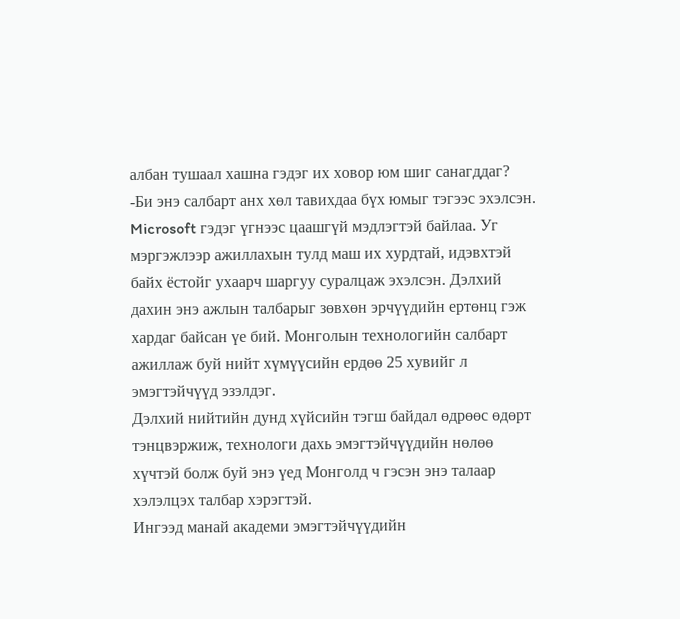албан тушаал хашна гэдэг их ховор юм шиг санагддаг?
-Би энэ салбарт анх хөл тавихдаа бүх юмыг тэгээс эхэлсэн. Microsoft гэдэг үгнээс цаашгүй мэдлэгтэй байлаа. Уг мэргэжлээр ажиллахын тулд маш их хурдтай, идэвхтэй байх ёстойг ухаарч шаргуу суралцаж эхэлсэн. Дэлхий дахин энэ ажлын талбарыг зөвхөн эрчүүдийн ертөнц гэж хардаг байсан үе бий. Монголын технологийн салбарт ажиллаж буй нийт хүмүүсийн ердөө 25 хувийг л эмэгтэйчүүд эзэлдэг.
Дэлхий нийтийн дунд хүйсийн тэгш байдал өдрөөс өдөрт тэнцвэржиж, технологи дахь эмэгтэйчүүдийн нөлөө хүчтэй болж буй энэ үед Монголд ч гэсэн энэ талаар хэлэлцэх талбар хэрэгтэй.
Ингээд манай академи эмэгтэйчүүдийн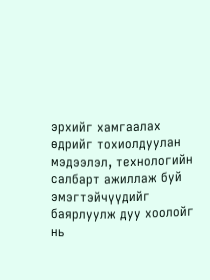эрхийг хамгаалах өдрийг тохиолдуулан мэдээлэл, технологийн салбарт ажиллаж буй эмэгтэйчүүдийг баярлуулж дуу хоолойг нь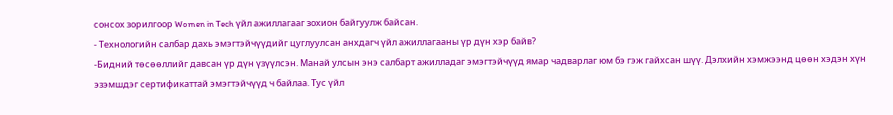сонсох зорилгоор Women in Tech үйл ажиллагааг зохион байгуулж байсан.
- Технологийн салбар дахь эмэгтэйчүүдийг цуглуулсан анхдагч үйл ажиллагааны үр дүн хэр байв?
-Бидний төсөөллийг давсан үр дүн үзүүлсэн. Манай улсын энэ салбарт ажилладаг эмэгтэйчүүд ямар чадварлаг юм бэ гэж гайхсан шүү. Дэлхийн хэмжээнд цөөн хэдэн хүн эзэмшдэг сертификаттай эмэгтэйчүүд ч байлаа. Тус үйл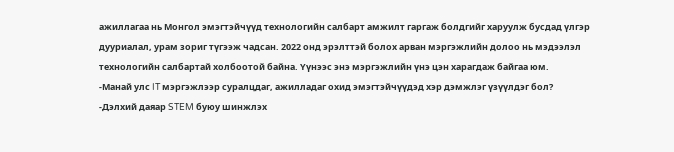ажиллагаа нь Монгол эмэгтэйчүүд технологийн салбарт амжилт гаргаж болдгийг харуулж бусдад үлгэр дууриалал, урам зориг түгээж чадсан. 2022 онд эрэлттэй болох арван мэргэжлийн долоо нь мэдээлэл технологийн салбартай холбоотой байна. Үүнээс энэ мэргэжлийн үнэ цэн харагдаж байгаа юм.
-Манай улс IT мэргэжлээр суралцдаг, ажилладаг охид эмэгтэйчүүдэд хэр дэмжлэг үзүүлдэг бол?
-Дэлхий даяар STEM буюу шинжлэх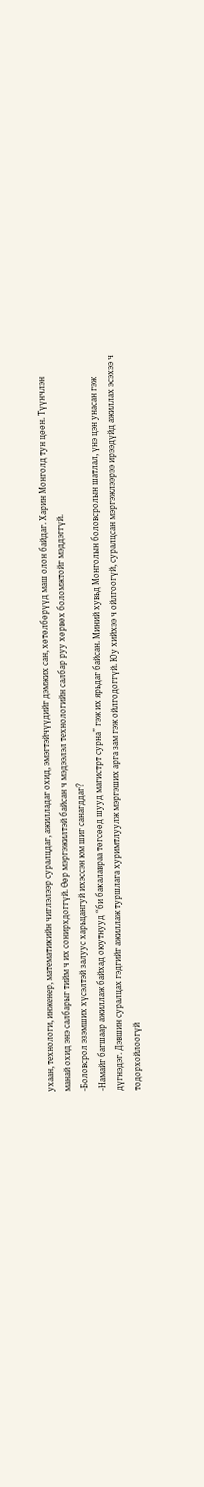ухаан, технологи, инженер, математикийн чиглэлээр суралцдаг, ажилладаг охид, эмэгтэйчүүдийг дэмжих сан, хөтөлбөрүүд маш олон байдаг. Харин Монголд тун цөөн. Түүнчлэн манай охид энэ салбарыг тийм ч их сонирхдоггүй. Өөр мэргэжилтэй байсан ч мэдээлэл технологийн салбар руу хөрвөх боломжтойг мэддэггүй.
-Боловсрол эзэмших хүсэлтэй залуус харьцангуй ихэссэн юм шиг санагддаг?
-Намайг багшаар ажиллаж байхад оюутнууд “би бакалавраа төгсөөд шууд магистрт сурна” гэж их ярьдаг байсан. Миний хувьд Монголын боловсролын шатлал, үнэ цэн унасан гэж дүгнэдэг. Дэвшин суралцах гэдгийг ажиллаж туршлага хуримтлуулж мэргэших арга зам гэж ойлгодоггүй. Юу хийхээ ч ойлгоогүй, суралцсан мэргэжлээрээ ирээдүйд ажиллах эсэхээ ч тодорхойлоогүй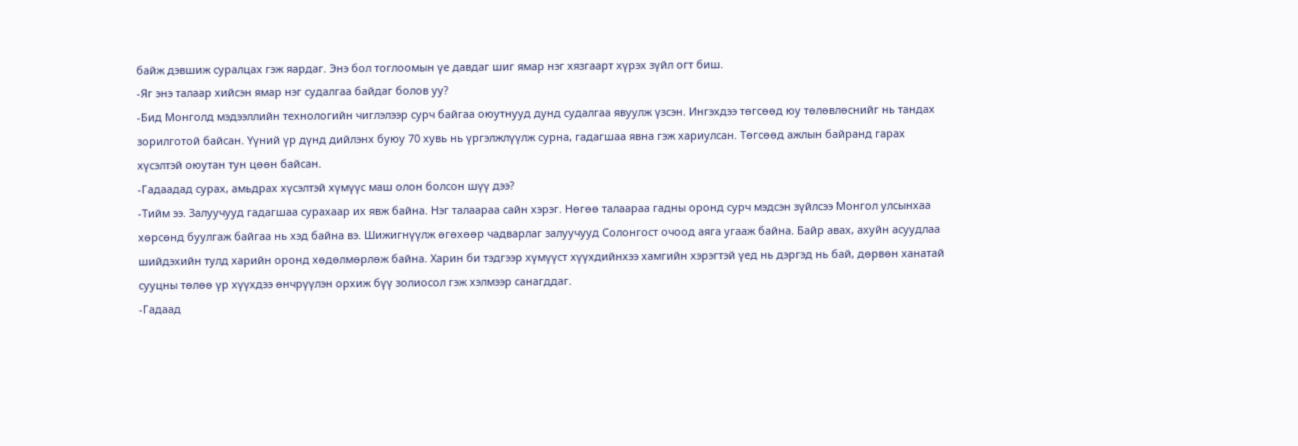байж дэвшиж суралцах гэж яардаг. Энэ бол тоглоомын үе давдаг шиг ямар нэг хязгаарт хүрэх зүйл огт биш.
-Яг энэ талаар хийсэн ямар нэг судалгаа байдаг болов уу?
-Бид Монголд мэдээллийн технологийн чиглэлээр сурч байгаа оюутнууд дунд судалгаа явуулж үзсэн. Ингэхдээ төгсөөд юу төлөвлөснийг нь тандах зорилготой байсан. Үүний үр дүнд дийлэнх буюу 70 хувь нь үргэлжлүүлж сурна, гадагшаа явна гэж хариулсан. Төгсөөд ажлын байранд гарах хүсэлтэй оюутан тун цөөн байсан.
-Гадаадад сурах, амьдрах хүсэлтэй хүмүүс маш олон болсон шүү дээ?
-Тийм ээ. Залуучууд гадагшаа сурахаар их явж байна. Нэг талаараа сайн хэрэг. Нөгөө талаараа гадны оронд сурч мэдсэн зүйлсээ Монгол улсынхаа хөрсөнд буулгаж байгаа нь хэд байна вэ. Шижигнүүлж өгөхөөр чадварлаг залуучууд Солонгост очоод аяга угааж байна. Байр авах, ахуйн асуудлаа шийдэхийн тулд харийн оронд хөдөлмөрлөж байна. Харин би тэдгээр хүмүүст хүүхдийнхээ хамгийн хэрэгтэй үед нь дэргэд нь бай, дөрвөн ханатай сууцны төлөө үр хүүхдээ өнчрүүлэн орхиж бүү золиосол гэж хэлмээр санагддаг.
-Гадаад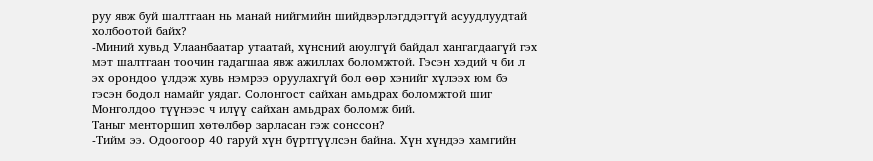руу явж буй шалтгаан нь манай нийгмийн шийдвэрлэгддэггүй асуудлуудтай холбоотой байх?
-Миний хувьд Улаанбаатар утаатай, хүнсний аюулгүй байдал хангагдаагүй гэх мэт шалтгаан тоочин гадагшаа явж ажиллах боломжтой. Гэсэн хэдий ч би л эх орондоо үлдэж хувь нэмрээ оруулахгүй бол өөр хэнийг хүлээх юм бэ гэсэн бодол намайг уядаг. Солонгост сайхан амьдрах боломжтой шиг Монголдоо түүнээс ч илүү сайхан амьдрах боломж бий.
Таныг менторшип хөтөлбөр зарласан гэж сонссон?
-Тийм ээ. Одоогоор 40 гаруй хүн бүртгүүлсэн байна. Хүн хүндээ хамгийн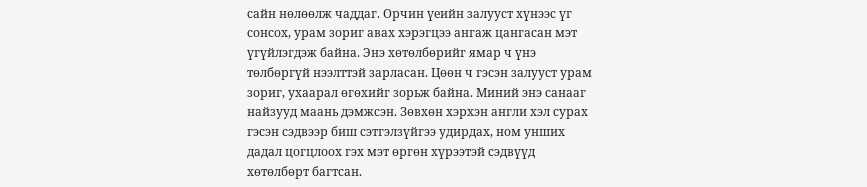сайн нөлөөлж чаддаг. Орчин үеийн залууст хүнээс үг сонсох, урам зориг авах хэрэгцээ ангаж цангасан мэт үгүйлэгдэж байна. Энэ хөтөлбөрийг ямар ч үнэ төлбөргүй нээлттэй зарласан. Цөөн ч гэсэн залууст урам зориг, ухаарал өгөхийг зорьж байна. Миний энэ санааг найзууд маань дэмжсэн. Зөвхөн хэрхэн англи хэл сурах гэсэн сэдвээр биш сэтгэлзүйгээ удирдах, ном унших дадал цогцлоох гэх мэт өргөн хүрээтэй сэдвүүд хөтөлбөрт багтсан.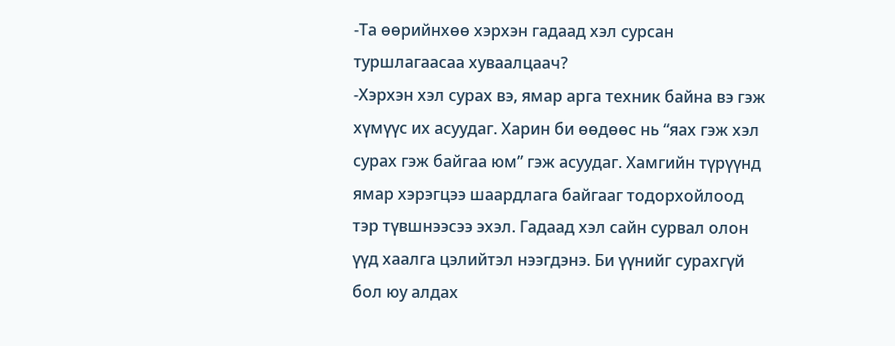-Та өөрийнхөө хэрхэн гадаад хэл сурсан туршлагаасаа хуваалцаач?
-Хэрхэн хэл сурах вэ, ямар арга техник байна вэ гэж хүмүүс их асуудаг. Харин би өөдөөс нь “яах гэж хэл сурах гэж байгаа юм” гэж асуудаг. Хамгийн түрүүнд ямар хэрэгцээ шаардлага байгааг тодорхойлоод тэр түвшнээсээ эхэл. Гадаад хэл сайн сурвал олон үүд хаалга цэлийтэл нээгдэнэ. Би үүнийг сурахгүй бол юу алдах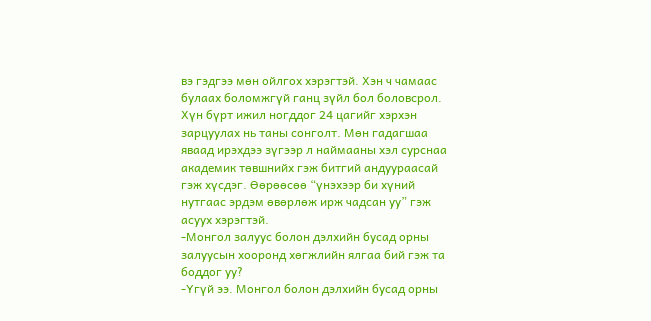вэ гэдгээ мөн ойлгох хэрэгтэй. Хэн ч чамаас булаах боломжгүй ганц зүйл бол боловсрол. Хүн бүрт ижил ногддог 24 цагийг хэрхэн зарцуулах нь таны сонголт. Мөн гадагшаа яваад ирэхдээ зүгээр л наймааны хэл сурснаа академик төвшнийх гэж битгий андуураасай гэж хүсдэг. Өөрөөсөө “үнэхээр би хүний нутгаас эрдэм өвөрлөж ирж чадсан уу” гэж асуух хэрэгтэй.
-Монгол залуус болон дэлхийн бусад орны залуусын хооронд хөгжлийн ялгаа бий гэж та боддог уу?
-Үгүй ээ. Монгол болон дэлхийн бусад орны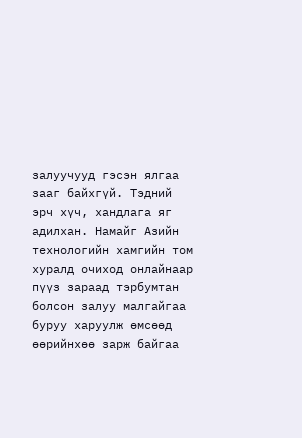залуучууд гэсэн ялгаа зааг байхгүй. Тэдний эрч хүч, хандлага яг адилхан. Намайг Азийн технологийн хамгийн том хуралд очиход онлайнаар пүүз зараад тэрбумтан болсон залуу малгайгаа буруу харуулж өмсөөд өөрийнхөө зарж байгаа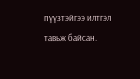пүүзтэйгээ илтгэл тавьж байсан.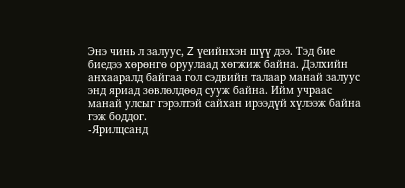Энэ чинь л залуус, Z үеийнхэн шүү дээ. Тэд бие биедээ хөрөнгө оруулаад хөгжиж байна. Дэлхийн анхааралд байгаа гол сэдвийн талаар манай залуус энд яриад зөвлөлдөөд сууж байна. Ийм учраас манай улсыг гэрэлтэй сайхан ирээдүй хүлээж байна гэж боддог.
-Ярилцсанд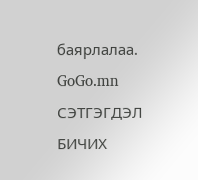баярлалаа.
GoGo.mn
СЭТГЭГДЭЛ БИЧИХ